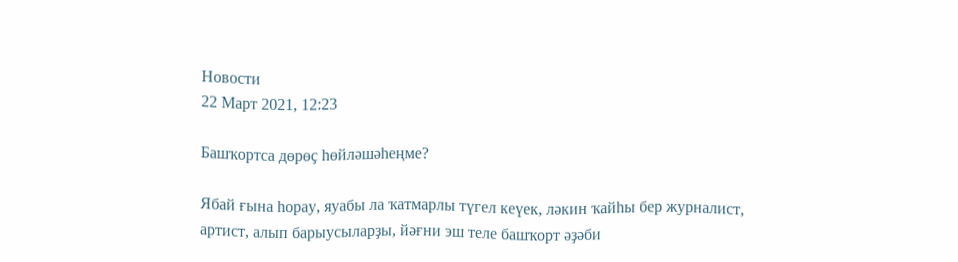Новости
22 Март 2021, 12:23

Башҡортса дөрөҫ һөйләшәһеңме?

Ябай ғына һорау, яуабы ла ҡатмарлы түгел кеүек, ләкин ҡайһы бер журналист, артист, алып барыусыларҙы, йәғни эш теле башҡорт әҙәби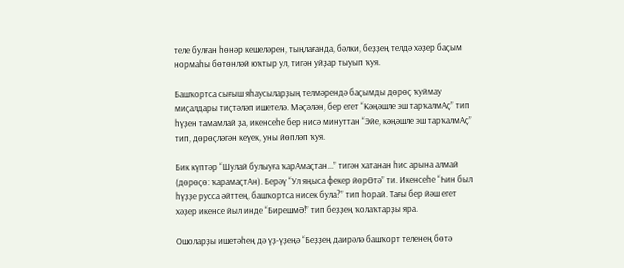теле булған һөнәр кешеләрен, тыңлағанда, бәлки, беҙҙең телдә хәҙер баҫым нормаһы бөтөнләй юҡтыр ул, тигән уйҙар тыуып ҡуя.

Башҡортса сығыш яһаусыларҙың телмәрендә баҫымды дөрөҫ ҡуймау миҫалдары тиҫтәләп ишетелә. Мәҫәлән, бер егет “Кәңәшле эш тарҡалмАҫ” тип һүҙен тамамлай ҙа, икенсеһе бер нисә минуттан “Эйе, кәңәшле эш тарҡалмАҫ” тип, дөрөҫләгән кеүек, уны йөпләп ҡуя.

Бик күптәр “Шулай булыуға ҡарАмаҫтан...” тигән хатанан һис арына алмай (дөрөҫө: ҡарамаҫтАн). Берәү “Ул яңыса фекер йөрӨтә” ти. Икенсеһе “Һин был һүҙҙе русса әйттең, башҡортса нисек була?” тип һорай. Тағы бер йәш егет хәҙер икенсе йыл инде “БирешмӘ!” тип беҙҙең ҡолаҡтарҙы яра.

Ошоларҙы ишетәһең дә үҙ-үҙеңә “Беҙҙең даирәлә башҡорт теленең бөтә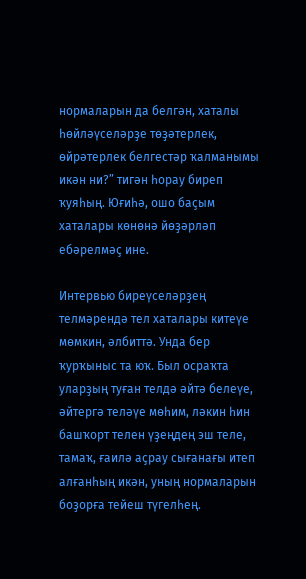нормаларын да белгән, хаталы һөйләүселәрҙе төҙәтерлек, өйрәтерлек белгестәр ҡалманымы икән ни?” тигән һорау биреп ҡуяһың. Юғиһә, ошо баҫым хаталары көнөнә йөҙәрләп ебәрелмәҫ ине.

Интервью биреүселәрҙең телмәрендә тел хаталары китеүе мөмкин, әлбиттә. Унда бер ҡурҡыныс та юҡ. Был осраҡта уларҙың туған телдә әйтә белеүе, әйтергә теләүе мөһим, ләкин һин башҡорт телен үҙеңдең эш теле, тамаҡ, ғаилә аҫрау сығанағы итеп алғанһың икән, уның нормаларын боҙорға тейеш түгелһең.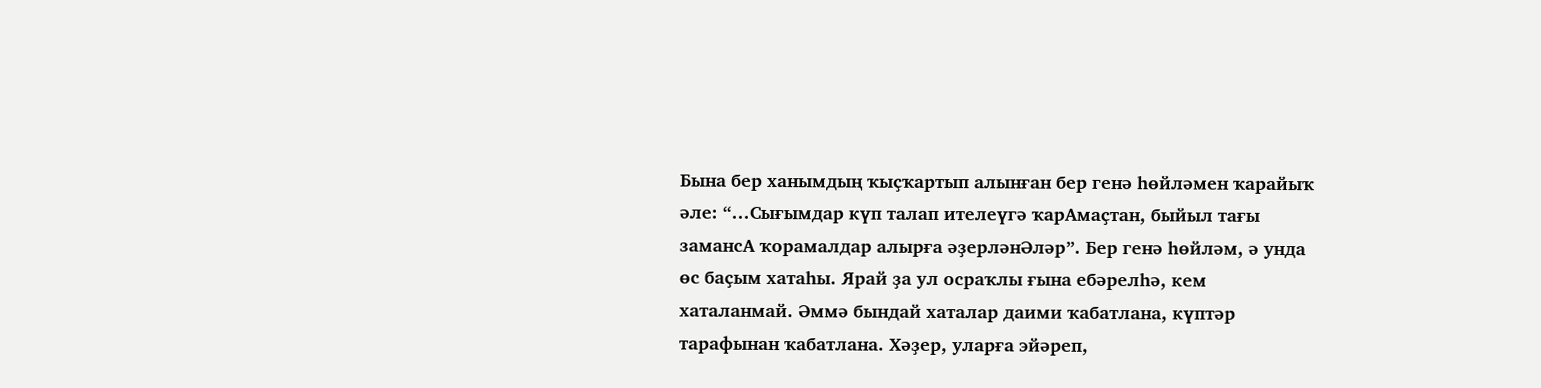Бына бер ханымдың ҡыҫҡартып алынған бер генә һөйләмен ҡарайыҡ әле: “...Сығымдар күп талап ителеүгә ҡарАмаҫтан, быйыл тағы замансА ҡорамалдар алырға әҙерләнӘләр”. Бер генә һөйләм, ә унда өс баҫым хатаһы. Ярай ҙа ул осраҡлы ғына ебәрелһә, кем хаталанмай. Әммә бындай хаталар даими ҡабатлана, күптәр тарафынан ҡабатлана. Хәҙер, уларға эйәреп,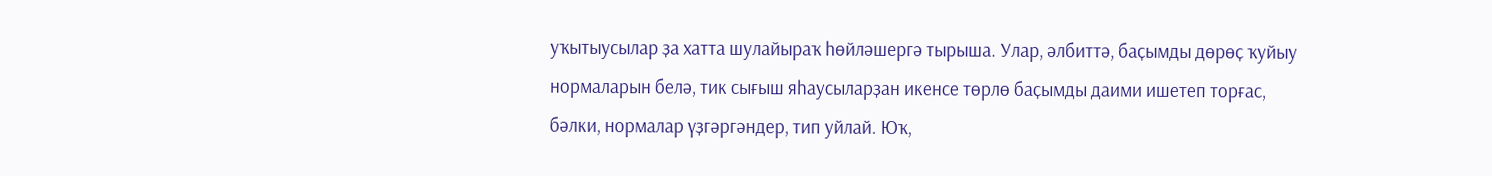уҡытыусылар ҙа хатта шулайыраҡ һөйләшергә тырыша. Улар, әлбиттә, баҫымды дөрөҫ ҡуйыу нормаларын белә, тик сығыш яһаусыларҙан икенсе төрлө баҫымды даими ишетеп торғас, бәлки, нормалар үҙгәргәндер, тип уйлай. Юҡ,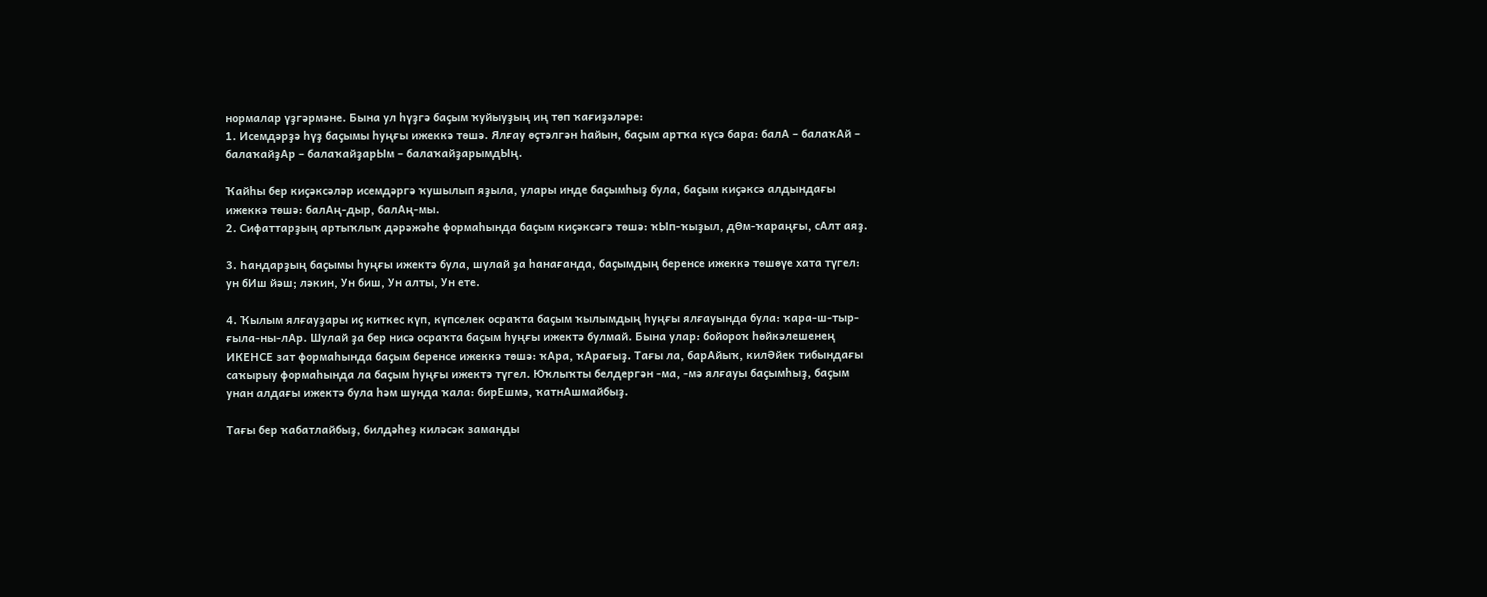нормалар үҙгәрмәне. Бына ул һүҙгә баҫым ҡуйыуҙың иң төп ҡағиҙәләре:
1. Исемдәрҙә һүҙ баҫымы һуңғы ижеккә төшә. Ялғау өҫтәлгән һайын, баҫым артҡа күсә бара: балА – балаҡАй – балаҡайҙАр – балаҡайҙарЫм – балаҡайҙарымдЫң.

Ҡайһы бер киҫәксәләр исемдәргә ҡушылып яҙыла, улары инде баҫымһыҙ була, баҫым киҫәксә алдындағы ижеккә төшә: балАң-дыр, балАң-мы.
2. Сифаттарҙың артыҡлыҡ дәрәжәһе формаһында баҫым киҫәксәгә төшә: ҡЫп-ҡыҙыл, дӨм-ҡараңғы, сАлт аяҙ.

3. Һандарҙың баҫымы һуңғы ижектә була, шулай ҙа һанағанда, баҫымдың беренсе ижеккә төшөүе хата түгел: ун бИш йәш; ләкин, Ун биш, Ун алты, Ун ете.

4. Ҡылым ялғауҙары иҫ киткес күп, күпселек осраҡта баҫым ҡылымдың һуңғы ялғауында була: ҡара-ш-тыр-ғыла-ны-лАр. Шулай ҙа бер нисә осраҡта баҫым һуңғы ижектә булмай. Бына улар: бойороҡ һөйкәлешенең ИКЕНСЕ зат формаһында баҫым беренсе ижеккә төшә: ҡАра, ҡАрағыҙ. Тағы ла, барАйыҡ, килӘйек тибындағы саҡырыу формаһында ла баҫым һуңғы ижектә түгел. Юҡлыҡты белдергән -ма, -мә ялғауы баҫымһыҙ, баҫым унан алдағы ижектә була һәм шунда ҡала: бирЕшмә, ҡатнАшмайбыҙ.

Тағы бер ҡабатлайбыҙ, билдәһеҙ киләсәк заманды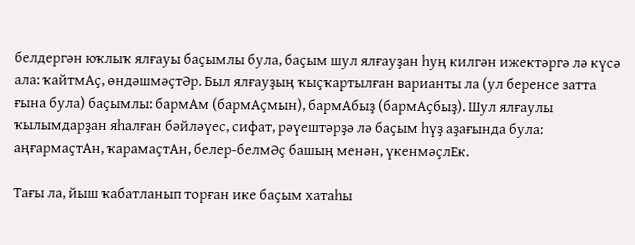белдергән юҡлыҡ ялғауы баҫымлы була, баҫым шул ялғауҙан һуң килгән ижектәргә лә күсә ала: ҡайтмАҫ, өндәшмәҫтӘр. Был ялғауҙың ҡыҫҡартылған варианты ла (ул беренсе затта ғына була) баҫымлы: бармАм (бармАҫмын), бармАбыҙ (бармАҫбыҙ). Шул ялғаулы ҡылымдарҙан яһалған бәйләүес, сифат, рәүештәрҙә лә баҫым һүҙ аҙағында була: аңғармаҫтАн, ҡарамаҫтАн, белер-белмӘҫ башың менән, үкенмәҫлЕк.

Тағы ла, йыш ҡабатланып торған ике баҫым хатаһы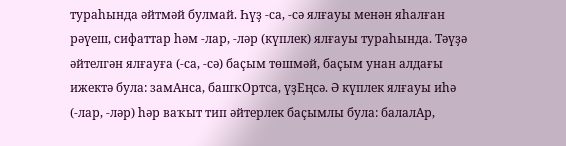тураһында әйтмәй булмай. Һүҙ -са, -сә ялғауы менән яһалған рәүеш, сифаттар һәм -лар, -ләр (күплек) ялғауы тураһында. Тәүҙә әйтелгән ялғауға (-са, -сә) баҫым төшмәй, баҫым унан алдағы ижектә була: замАнса, башҡОртса, үҙЕңсә. Ә күплек ялғауы иһә (-лар, -ләр) һәр ваҡыт тип әйтерлек баҫымлы була: балалАр,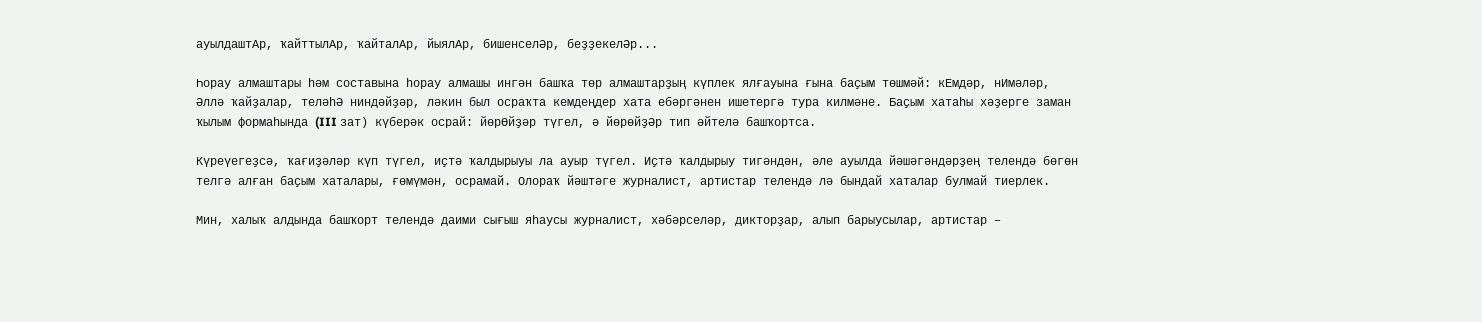ауылдаштАр, ҡайттылАр, ҡайталАр, йыялАр, бишенселӘр, беҙҙекелӘр...

Һорау алмаштары һәм составына һорау алмашы ингән башҡа төр алмаштарҙың күплек ялғауына ғына баҫым төшмәй: кЕмдәр, нИмәләр, Әллә ҡайҙалар, теләһӘ ниндәйҙәр, ләкин был осраҡта кемдеңдер хата ебәргәнен ишетергә тура килмәне. Баҫым хатаһы хәҙерге заман ҡылым формаһында (III зат) күберәк осрай: йөрӨйҙәр түгел, ә йөрөйҙӘр тип әйтелә башҡортса.

Күреүегеҙсә, ҡағиҙәләр күп түгел, иҫтә ҡалдырыуы ла ауыр түгел. Иҫтә ҡалдырыу тигәндән, әле ауылда йәшәгәндәрҙең телендә бөгөн телгә алған баҫым хаталары, ғөмүмән, осрамай. Олораҡ йәштәге журналист, артистар телендә лә бындай хаталар булмай тиерлек.

Мин, халыҡ алдында башҡорт телендә даими сығыш яһаусы журналист, хәбәрселәр, дикторҙар, алып барыусылар, артистар –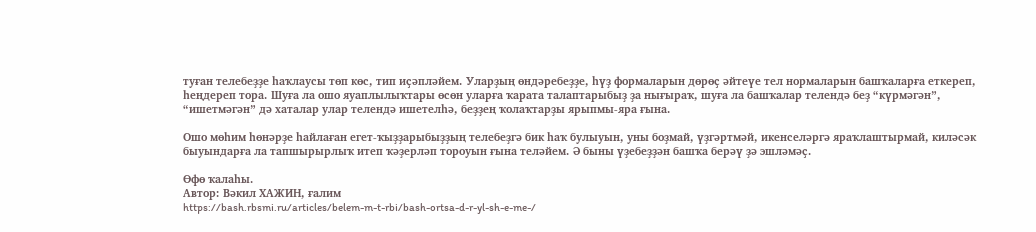туған телебеҙҙе һаҡлаусы төп көс, тип иҫәпләйем. Уларҙың өндәребеҙҙе, һүҙ формаларын дөрөҫ әйтеүе тел нормаларын башҡаларға еткереп, һеңдереп тора. Шуға ла ошо яуаплылыҡтары өсөн уларға ҡарата талаптарыбыҙ ҙа нығыраҡ, шуға ла башҡалар телендә беҙ “күрмәгән”, “ишетмәгән” дә хаталар улар телендә ишетелһә, беҙҙең ҡолаҡтарҙы ярыпмы-яра ғына.

Ошо мөһим һөнәрҙе һайлаған егет-ҡыҙҙарыбыҙҙың телебеҙгә бик һаҡ булыуын, уны боҙмай, үҙгәртмәй, икенселәргә яраҡлаштырмай, киләсәк быуындарға ла тапшырырлыҡ итеп ҡәҙерләп тороуын ғына теләйем. Ә быны үҙебеҙҙән башҡа берәү ҙә эшләмәҫ.

Өфө ҡалаһы.
Автор: Вәкил ХАЖИН, ғалим
https://bash.rbsmi.ru/articles/belem-m-t-rbi/bash-ortsa-d-r-yl-sh-e-me-/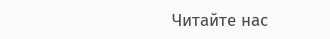Читайте нас